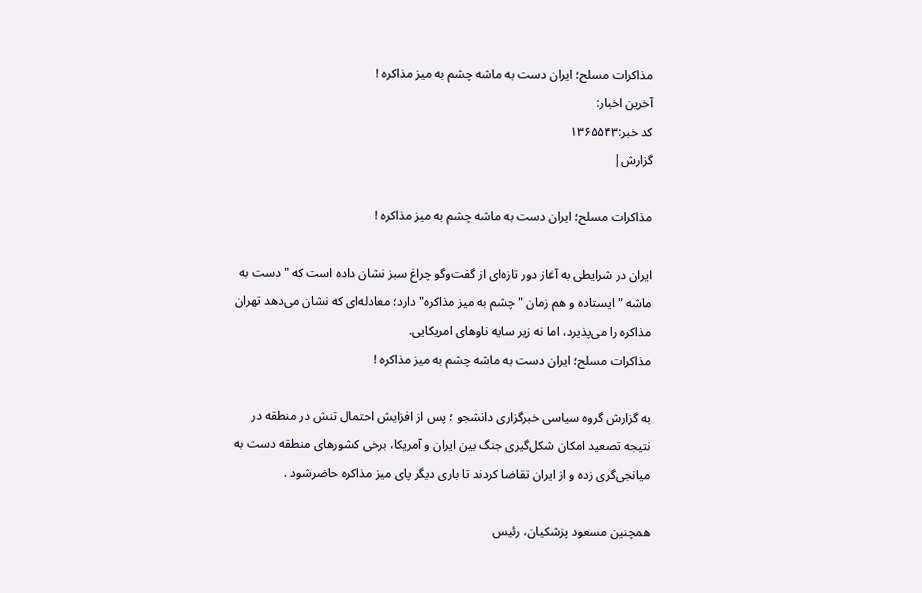مذاکرات مسلح؛ ایران دست به ماشه چشم به میز مذاکره !
آخرین اخبار:
کد خبر:۱۳۶۵۵۴۳
گزارش|

مذاکرات مسلح؛ ایران دست به ماشه چشم به میز مذاکره !

ایران در شرایطی به آغاز دور تازه‌ای از گفت‌و‌گو چراغ سبز نشان داده است که "دست به ماشه " ایستاده و هم زمان "چشم به میز مذاکره" دارد؛ معادله‌ای که نشان می‌دهد تهران مذاکره را می‌پذیرد، اما نه زیر سایه ناو‌های امریکایی.
مذاکرات مسلح؛ ایران دست به ماشه چشم به میز مذاکره !

به گزارش گروه سیاسی خبرگزاری دانشجو ؛ پس از افزایش احتمال تنش در منطقه در نتیجه تصعید امکان شکل‌گیری جنگ بین ایران و آمریکا، برخی کشور‌های منطقه دست به میانجی‌گری زده و از ایران تقاضا کردند تا باری دیگر پای میز مذاکره حاضرشود .

همچنین مسعود پزشکیان، رئیس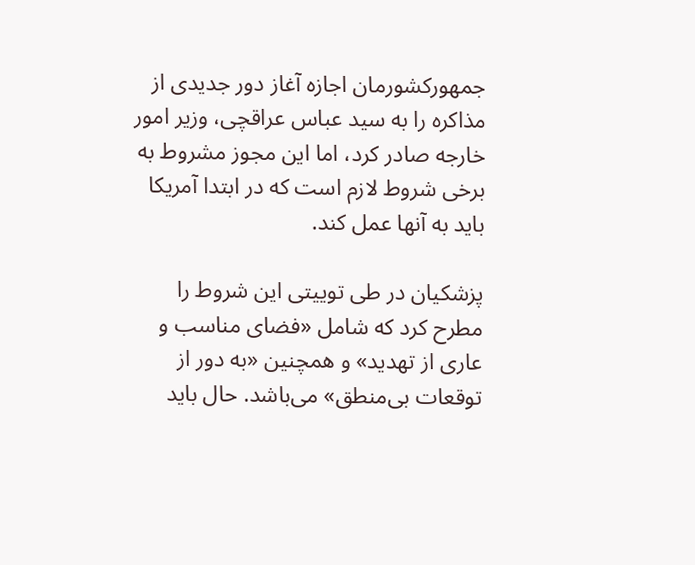جمهورکشورمان اجازه آغاز دور جدیدی از مذاکره را به سید عباس عراقچی، وزیر امور خارجه صادر کرد، اما این مجوز مشروط به برخی شروط لازم است که در ابتدا آمریکا باید به آنها عمل کند.

پزشکیان در طی توییتی این شروط را مطرح کرد که شامل «فضای مناسب و عاری از تهدید» و همچنین «به دور از توقعات بی‌منطق» می‌باشد. حال باید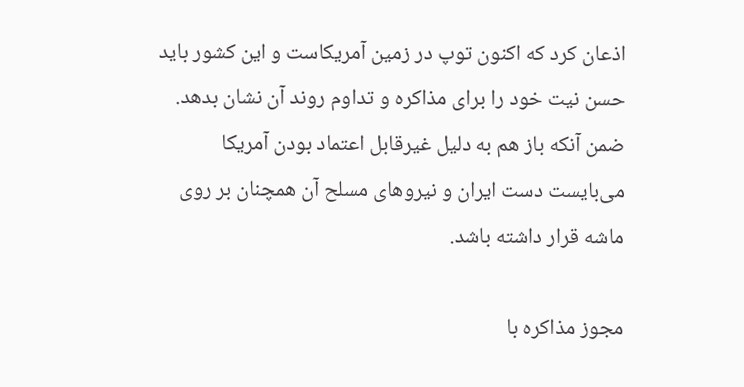اذعان کرد که اکنون توپ در زمین آمریکاست و این کشور باید حسن نیت خود را برای مذاکره و تداوم روند آن نشان بدهد. ضمن آنکه باز هم به دلیل غیرقابل اعتماد بودن آمریکا می‌بایست دست ایران و نیرو‌های مسلح آن همچنان بر روی ماشه قرار داشته باشد.

مجوز مذاکره با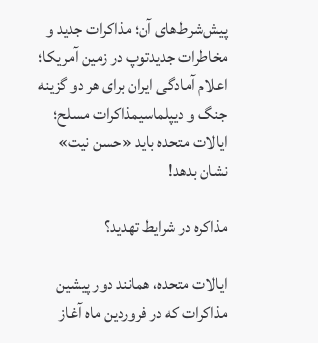پیش‌شرط‌های آن؛ مذاکرات جدید و مخاطرات جدیدتوپ در زمین آمریکا؛ اعلام آمادگی ایران برای هر دو گزینه جنگ و دیپلماسیمذاکرات مسلح؛ ایالات متحده باید «حسن نیت» نشان بدهد!

مذاکره در شرایط تهدید؟

ایالات متحده، همانند دور پیشین مذاکرات که در فروردین ماه آغاز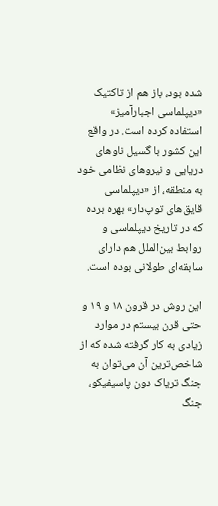شده بود، باز هم از تاکتیک «دیپلماسی اجبارآمیز» استفاده کرده است. در واقع این کشور با گسیل ناو‌های دریایی و نیرو‌های نظامی خود به منطقه، از «دیپلماسی قایق‌های توپ‌دار» بهره برده که در تاریخ دیپلماسی و روابط بین‌الملل هم دارای سابقه‌ای طولانی بوده است.

این روش در قرون ۱۸ و ۱۹ و حتى قرن بیستم در موارد زیادى به کار گرفته شده که از شاخص‌ترین آن مى‌توان به جنگ تریاک دون پاسیفیکو، جنگ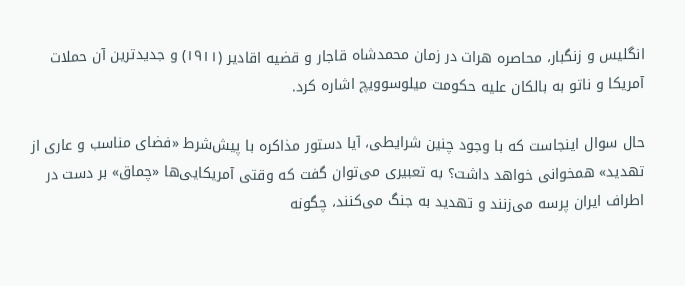انگلیس و زنگبار، محاصره هرات در زمان محمدشاه قاجار و قضیه اقادیر (۱۹۱۱) و جدیدترین آن حملات آمریکا و ناتو به بالکان علیه حکومت میلوسوویچ اشاره کرد.

حال سوال اینجاست که با وجود چنین شرایطی، آیا دستور مذاکره با پیش‌شرط «فضای مناسب و عاری از تهدید» همخوانی خواهد داشت؟ به تعبیری می‌توان گفت که وقتی آمریکایی‌ها «چماق» بر دست در اطراف ایران پرسه می‌زنند و تهدید به جنگ می‌کنند، چگونه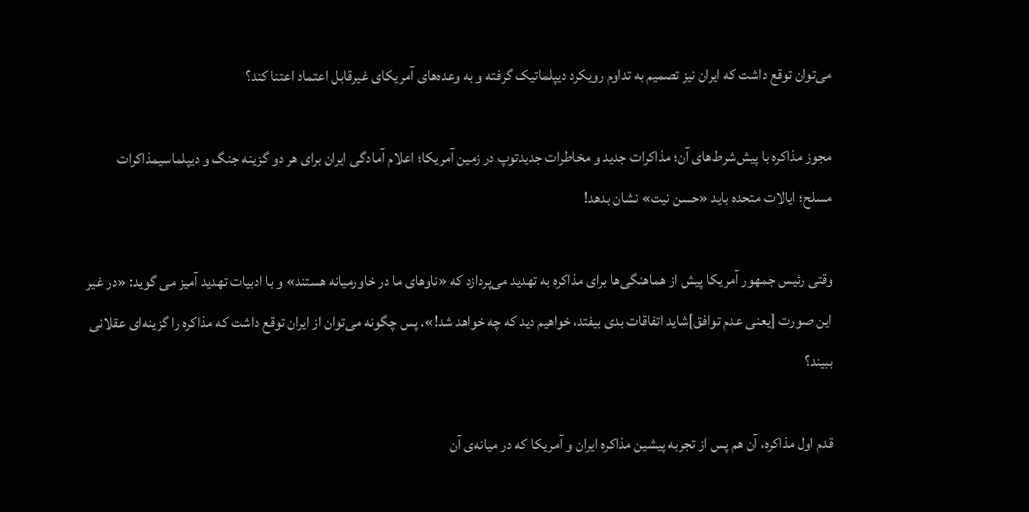می‌توان توقع داشت که ایران نیز تصمیم به تداوم رویکرد دیپلماتیک گرفته و به وعده‌های آمریکای غیرقابل اعتماد اعتنا کند؟

مجوز مذاکره با پیش‌شرط‌های آن؛ مذاکرات جدید و مخاطرات جدیدتوپ در زمین آمریکا؛ اعلام آمادگی ایران برای هر دو گزینه جنگ و دیپلماسیمذاکرات مسلح؛ ایالات متحده باید «حسن نیت» نشان بدهد!

وقتی رئیس جمهور آمریکا پیش از هماهنگی‌ها برای مذاکره به تهدید می‌پردازد که «ناو‌های ما در خاورمیانه هستند» و با ادبیات تهدید آمیز می گوید: «در غیر این صورت [یعنی عدم توافق]شاید اتفاقات بدی بیفتد، خواهیم دید که چه خواهد شد!». پس چگونه می‌توان از ایران توقع داشت که مذاکره را گزینه‌ای عقلانی ببیند؟

قدم اول مذاکره، آن هم پس از تجربه پیشین مذاکره ایران و آمریکا که در میانه‌ی آن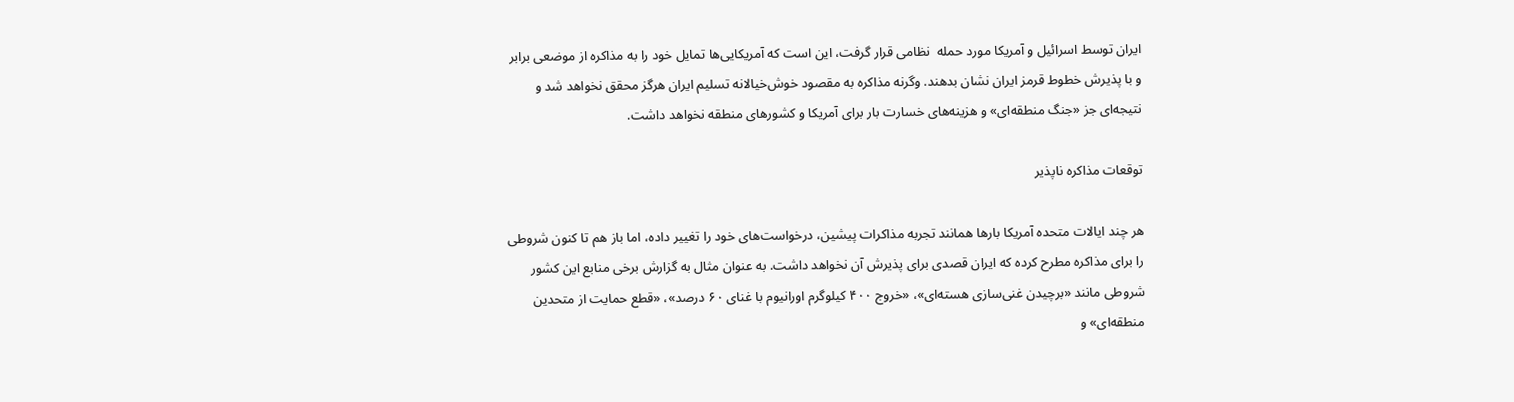ایران توسط اسرائیل و آمریکا مورد حمله  نظامی قرار گرفت، این است که آمریکایی‌ها تمایل خود را به مذاکره از موضعی برابر و با پذیرش خطوط قرمز ایران نشان بدهند. وگرنه مذاکره به مقصود خوش‌خیالانه تسلیم ایران هرگز محقق نخواهد شد و نتیجه‌ای جز «جنگ منطقه‌ای» و هزینه‌های خسارت‌ بار برای آمریکا و کشور‌های منطقه نخواهد داشت.

توقعات مذاکره‌ ناپذیر

هر چند ایالات متحده آمریکا بار‌ها همانند تجربه مذاکرات پیشین، درخواست‌های خود را تغییر داده، اما باز هم تا کنون شروطی را برای مذاکره مطرح کرده که ایران قصدی برای پذیرش آن نخواهد داشت. به عنوان مثال به گزارش برخی منابع این کشور شروطی مانند «برچیدن غنی‌سازی هسته‌ای»، «خروج ۴۰۰ کیلوگرم اورانیوم با غنای ۶۰ درصد»، «قطع حمایت از متحدین منطقه‌ای» و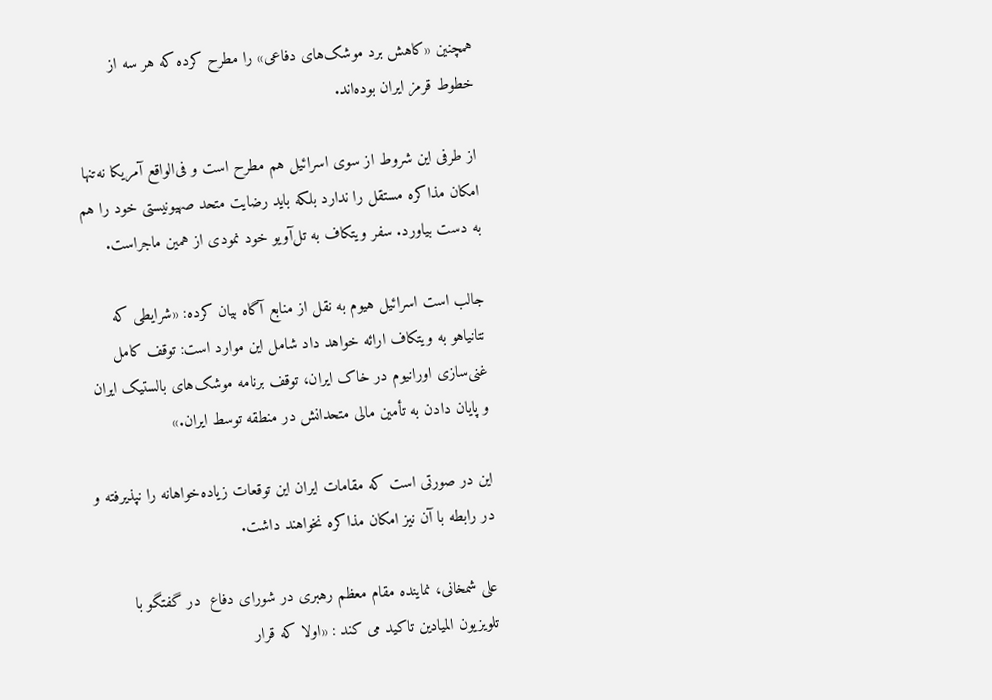همچنین «کاهش برد موشک‌های دفاعی» را مطرح کرده که هر سه از خطوط قرمز ایران بوده‌اند.

از طرفی این شروط از سوی اسرائیل هم مطرح است و فی‌الواقع آمریکا نه‌تنها امکان مذاکره مستقل را ندارد بلکه باید رضایت متحد صهیونیستی خود را هم به دست بیاورد. سفر ویتکاف به تل‌آویو خود نمودی از همین ماجراست.

جالب است اسرائیل هیوم به نقل از منابع آگاه بیان کرده: «شرایطی که نتانیاهو به ویتکاف ارائه خواهد داد شامل این موارد است: توقف کامل غنی‌سازی اورانیوم در خاک ایران، توقف برنامه موشک‌های بالستیک ایران و پایان دادن به تأمین مالی متحدانش در منطقه توسط ایران.»

این در صورتی است که مقامات ایران این توقعات زیاده‌خواهانه را نپذیرفته و در رابطه با آن نیز امکان مذاکره نخواهند داشت.

علی شمخانی، نماینده مقام معظم رهبری در شورای دفاع  در گفتگو با تلویزیون المیادین تاکید می کند : «اولا که قرار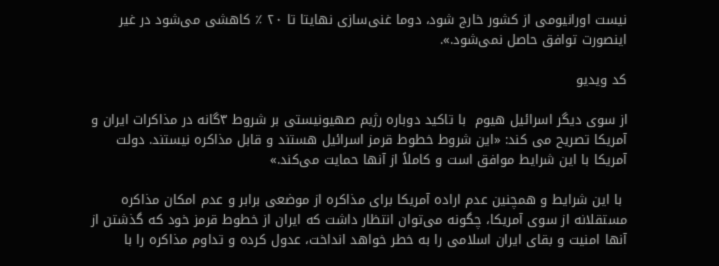نیست اورانیومی از کشور خارج شود، دوما غنی‌سازی نهایتا تا ۲۰ ٪ کاهشی می‌شود در غیر اینصورت توافق حاصل نمی‌شود.».

کد ویدیو

از سوی دیگر اسرائیل هیوم  با تاکید دوباره رژیم صهیونیستی بر شروط ۳گانه در مذاکرات ایران و آمریکا تصریح می کند: «این شروط خطوط قرمز اسرائیل هستند و قابل مذاکره نیستند. دولت آمریکا با این شرایط موافق است و کاملاً از آنها حمایت می‌کند.»

 با این شرایط و همچنین عدم اراده آمریکا برای مذاکره از موضعی برابر و عدم امکان مذاکره مستقلانه از سوی آمریکا، چگونه می‌توان انتظار داشت که ایران از خطوط قرمز خود که گذشتن از آنها امنیت و بقای ایران اسلامی را به خطر خواهد انداخت، عدول کرده و تداوم مذاکره را با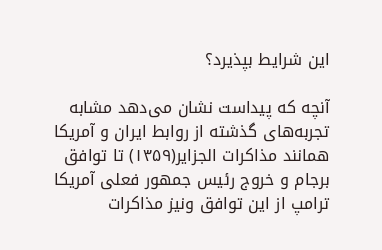این شرایط بپذیرد؟

آنچه که پیداست نشان می‌دهد مشابه تجربه‌های گذشته از روابط ایران و آمریکا همانند مذاکرات الجزایر(۱۳۵۹) تا توافق برجام و خروج رئیس جمهور فعلی آمریکا ترامپ از این توافق ونیز مذاکرات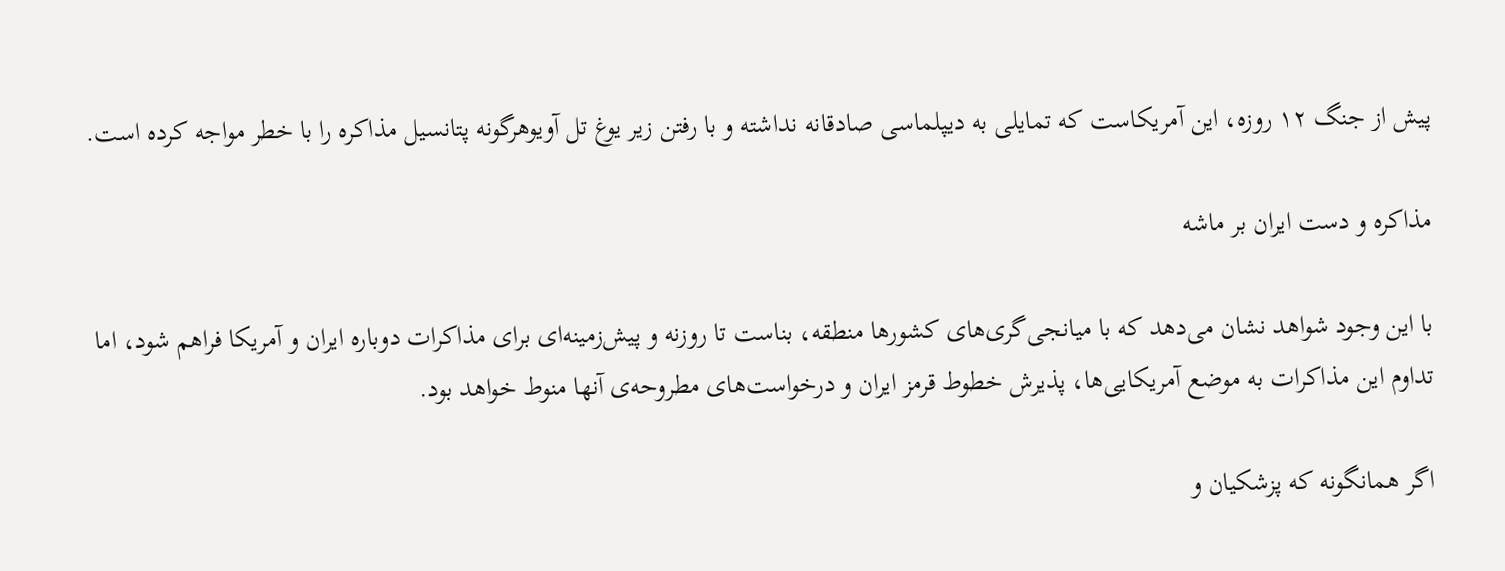پیش از جنگ ۱۲ روزه، این آمریکاست که تمایلی به دیپلماسی صادقانه نداشته و با رفتن زیر یوغ تل‌ آویوهرگونه پتانسیل مذاکره را با خطر مواجه کرده است.

مذاکره و دست ایران بر ماشه

با این وجود شواهد نشان می‌دهد که با میانجی‌گری‌های کشور‌ها منطقه، بناست تا روزنه و پیش‌زمینه‌ای برای مذاکرات دوباره ایران و آمریکا فراهم شود، اما تداوم این مذاکرات به موضع آمریکایی‌ها، پذیرش خطوط قرمز ایران و درخواست‌های مطروحه‌ی آنها منوط خواهد بود.

اگر همانگونه که پزشکیان و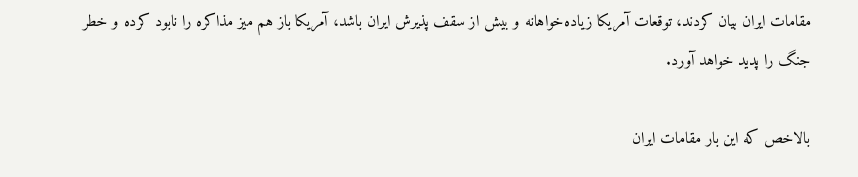مقامات ایران بیان کردند، توقعات آمریکا زیاده‌خواهانه و بیش از سقف پذیرش ایران باشد، آمریکا باز هم میز مذاکره را نابود کرده و خطر جنگ را پدید خواهد آورد.

بالاخص که این بار مقامات ایران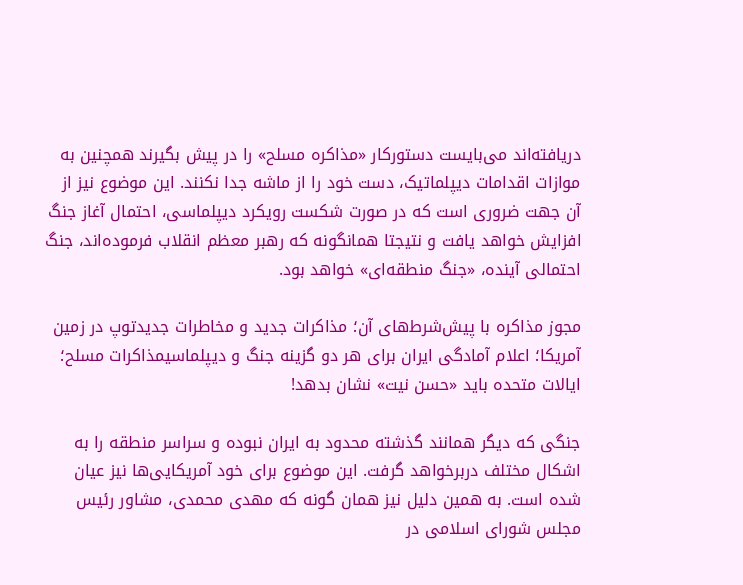دریافته‌اند می‌بایست دستورکار «مذاکره مسلح» را در پیش بگیرند همچنین به موازات اقدامات دیپلماتیک، دست خود را از ماشه جدا نکنند. این موضوع نیز از آن جهت ضروری است که در صورت شکست رویکرد دیپلماسی، احتمال آغاز جنگ افزایش خواهد یافت و نتیجتا همانگونه که رهبر معظم انقلاب فرموده‌اند، جنگ احتمالی آینده، «جنگ منطقه‌ای» خواهد بود.

مجوز مذاکره با پیش‌شرط‌های آن؛ مذاکرات جدید و مخاطرات جدیدتوپ در زمین آمریکا؛ اعلام آمادگی ایران برای هر دو گزینه جنگ و دیپلماسیمذاکرات مسلح؛ ایالات متحده باید «حسن نیت» نشان بدهد!

جنگی که دیگر همانند گذشته محدود به ایران نبوده و سراسر منطقه را به اشکال مختلف دربرخواهد گرفت. این موضوع برای خود آمریکایی‌ها نیز عیان شده است. به همین دلیل نیز همان گونه که مهدی محمدی، مشاور رئیس مجلس شورای اسلامی در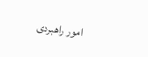امور راهبردی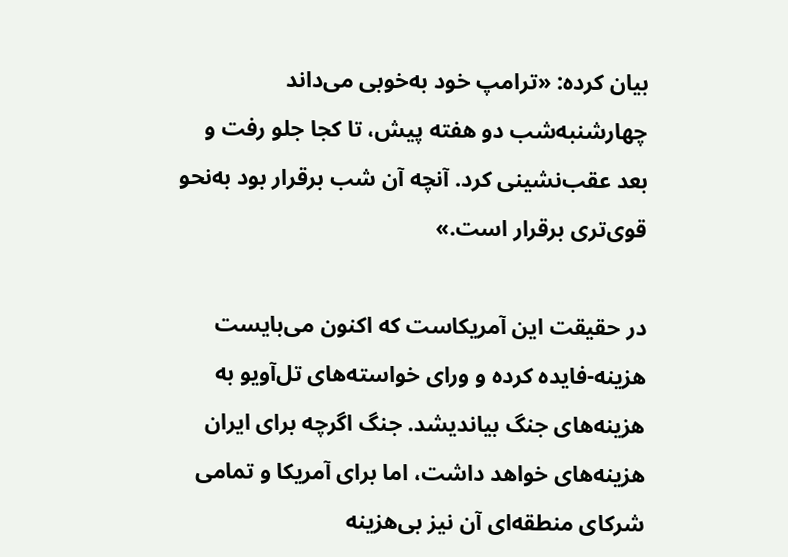بیان کرده: «ترامپ خود به‌خوبی می‌داند چهارشنبه‌شب دو هفته پیش، تا کجا جلو رفت و بعد عقب‌نشینی کرد. آنچه آن شب برقرار بود به‌نحو قوی‌تری برقرار است.»

در حقیقت این آمریکاست که اکنون می‌بایست هزینه-فایده کرده و ورای خواسته‌های تل‌آویو به هزینه‌های جنگ بیاندیشد. جنگ اگرچه برای ایران هزینه‌های خواهد داشت، اما برای آمریکا و تمامی شرکای منطقه‌ای آن نیز بی‌هزینه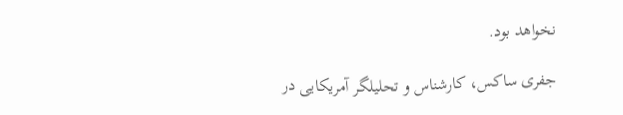نخواهد بود.

جفری ساکس، کارشناس و تحلیلگر آمریکایی در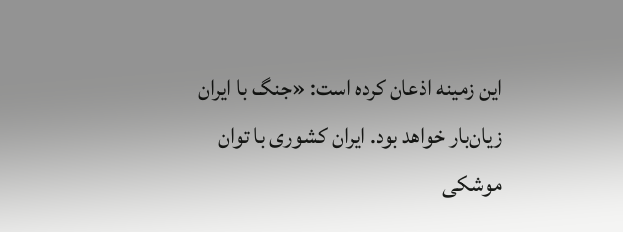این زمینه اذعان کرده است: «جنگ با ایران زیان‌بار خواهد بود. ایران کشوری با توان موشکی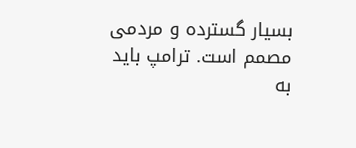بسیار گسترده و مردمی مصمم است. ترامپ باید به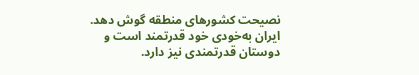نصیحت کشور‌های منطقه گوش دهد. ایران به‌خودی خود قدرتمند است و دوستان قدرتمندی نیز دارد.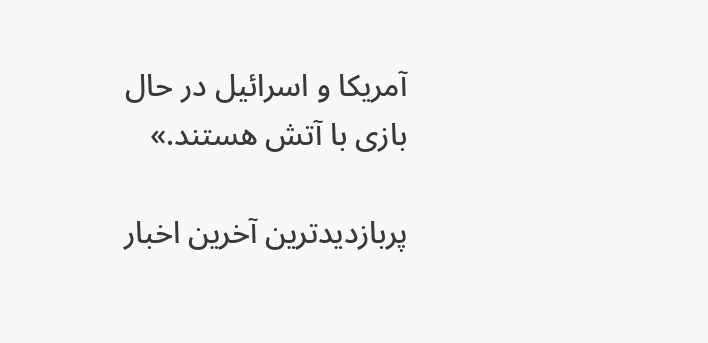آمریکا و اسرائیل در حال بازی با آتش هستند.»

پربازدیدترین آخرین اخبار